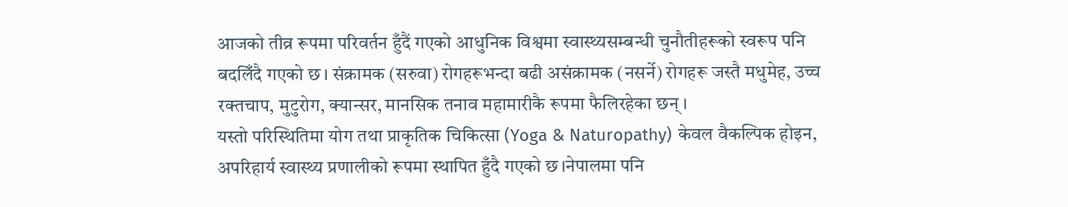आजको तीव्र रूपमा परिवर्तन हुँदैं गएको आधुनिक विश्वमा स्वास्थ्यसम्बन्धी चुनौतीहरूको स्वरूप पनि बदलिँदै गएको छ। संक्रामक (सरुवा) रोगहरूभन्दा बढी असंक्रामक (नसर्ने) रोगहरू जस्तै मधुमेह, उच्च रक्तचाप, मुटुरोग, क्यान्सर, मानसिक तनाव महामारीकै रूपमा फैलिरहेका छन्।
यस्तो परिस्थितिमा योग तथा प्राकृतिक चिकित्सा (Yoga & Naturopathy) केवल वैकल्पिक होइन, अपरिहार्य स्वास्थ्य प्रणालीको रूपमा स्थापित हुँदै गएको छ।नेपालमा पनि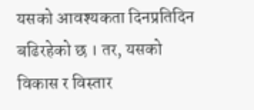यसको आवश्यकता दिनप्रतिदिन बढिरहेको छ । तर, यसको विकास र विस्तार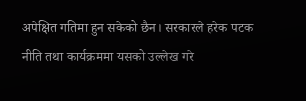अपेक्षित गतिमा हुन सकेको छैन। सरकारले हरेक पटक नीति तथा कार्यक्रममा यसको उल्लेख गरे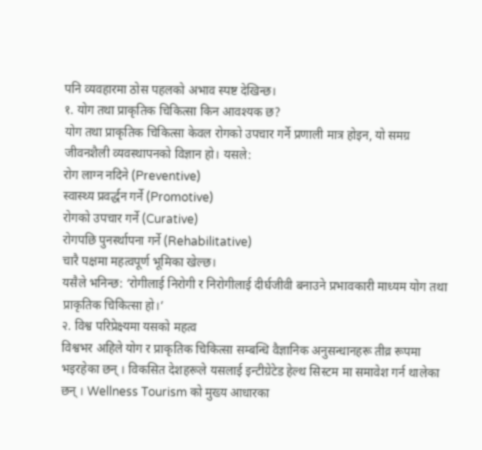पनि व्यवहारमा ठोस पहलको अभाव स्पष्ट देखिन्छ।
१. योग तथा प्राकृतिक चिकित्सा किन आवश्यक छ?
योग तथा प्राकृतिक चिकित्सा केवल रोगको उपचार गर्ने प्रणाली मात्र होइन, यो समग्र जीवनशैली व्यवस्थापनको विज्ञान हो। यसले:
रोग लाग्न नदिने (Preventive)
स्वास्थ्य प्रवर्द्धन गर्ने (Promotive)
रोगको उपचार गर्ने (Curative)
रोगपछि पुनर्स्थापना गर्ने (Rehabilitative)
चारै पक्षमा महत्वपूर्ण भूमिका खेल्छ।
यसैले भनिन्छ: ‘रोगीलाई निरोगी र निरोगीलाई दीर्घजीवी बनाउने प्रभावकारी माध्यम योग तथा प्राकृतिक चिकित्सा हो।’
२. विश्व परिप्रेक्ष्यमा यसको महत्व
विश्वभर अहिले योग र प्राकृतिक चिकित्सा सम्बन्धि वैज्ञानिक अनुसन्धानहरू तीव्र रूपमा भइरहेका छन् । विकसित देशहरूले यसलाई इन्टीग्रेटेड हेल्थ सिस्टम मा समावेश गर्न थालेका छन् । Wellness Tourism को मुख्य आधारका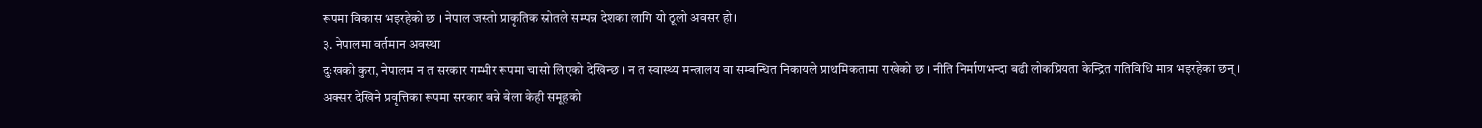रूपमा विकास भइरहेको छ । नेपाल जस्तो प्राकृतिक स्रोतले सम्पन्न देशका लागि यो ठूलो अवसर हो।
३. नेपालमा वर्तमान अवस्था
दुःखको कुरा, नेपालम न त सरकार गम्भीर रूपमा चासो लिएको देखिन्छ । न त स्वास्थ्य मन्त्रालय वा सम्बन्धित निकायले प्राथमिकतामा राखेको छ । नीति निर्माणभन्दा बढी लोकप्रियता केन्द्रित गतिविधि मात्र भइरहेका छन् ।
अक्सर देखिने प्रवृत्तिका रूपमा सरकार बन्ने बेला केही समूहको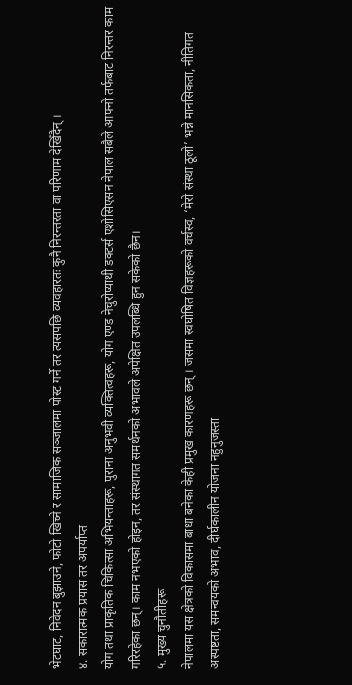भेटघाट, निवेदन बुझाउने, फोटो खिच्ने र सामाजिक सञ्जालमा पोस्ट गर्ने तर त्यसपछि व्यवहारतः कुनै निरन्तरता वा परिणाम देखिँदैन् ।
४. सकारात्मक प्रयास तर अपर्याप्त
योग तथा प्राकृतिक चिकित्सा अभियन्ताहरू, पुराना अनुभवी व्यक्तित्वहरू, योग एण्ड नेचुरोप्याथी डक्टर्स एशोसिएसन नेपाल सबैले आफ्नो तर्फबाट निरन्तर काम गरिरहेका छन्। काम नभएको होइन, तर संस्थागत समर्थनको अभावले अपेक्षित उपलब्धि हुन सकेको छैन।
५. मुख्य चुनौतीहरू
नेपालमा यस क्षेत्रको विकासमा बाधा बनेका केही प्रमुख कारणहरू छन् । जसमा स्वघोषित विज्ञहरूको वर्चस्व, ‘मेरो संस्था ठूलो’ भन्ने मानसिकता, नीतिगत अस्पष्टता, समन्वयको अभाव, दीर्घकालीन योजना नहुनुजस्ता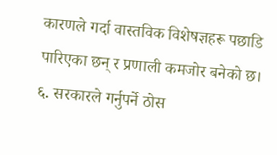कारणले गर्दा वास्तविक विशेषज्ञहरू पछाडि पारिएका छन् र प्रणाली कमजोर बनेको छ।
६. सरकारले गर्नुपर्ने ठोस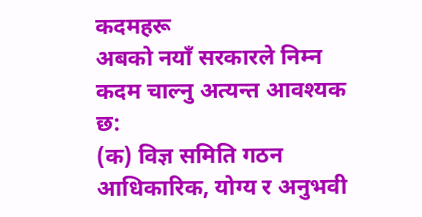कदमहरू
अबको नयाँ सरकारले निम्न कदम चाल्नु अत्यन्त आवश्यक छ:
(क) विज्ञ समिति गठन
आधिकारिक, योग्य र अनुभवी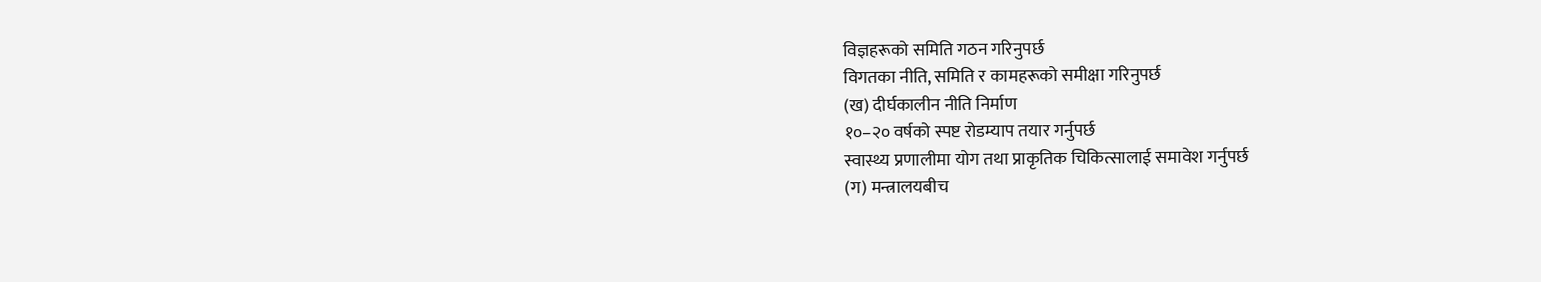विज्ञहरूको समिति गठन गरिनुपर्छ
विगतका नीति, समिति र कामहरूको समीक्षा गरिनुपर्छ
(ख) दीर्घकालीन नीति निर्माण
१०–२० वर्षको स्पष्ट रोडम्याप तयार गर्नुपर्छ
स्वास्थ्य प्रणालीमा योग तथा प्राकृतिक चिकित्सालाई समावेश गर्नुपर्छ
(ग) मन्त्रालयबीच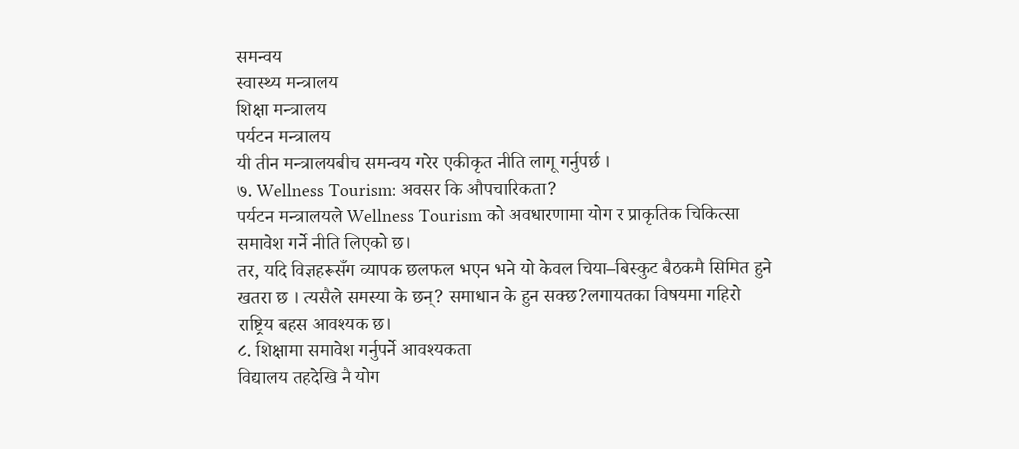समन्वय
स्वास्थ्य मन्त्रालय
शिक्षा मन्त्रालय
पर्यटन मन्त्रालय
यी तीन मन्त्रालयबीच समन्वय गरेर एकीकृत नीति लागू गर्नुपर्छ ।
७. Wellness Tourism: अवसर कि औपचारिकता?
पर्यटन मन्त्रालयले Wellness Tourism को अवधारणामा योग र प्राकृतिक चिकित्सा समावेश गर्ने नीति लिएको छ।
तर, यदि विज्ञहरूसँग व्यापक छलफल भएन भने यो केवल चिया–बिस्कुट बैठकमै सिमित हुने खतरा छ । त्यसैले समस्या के छन्? समाधान के हुन सक्छ?लगायतका विषयमा गहिरो राष्ट्रिय बहस आवश्यक छ।
८. शिक्षामा समावेश गर्नुपर्ने आवश्यकता
विद्यालय तहदेखि नै योग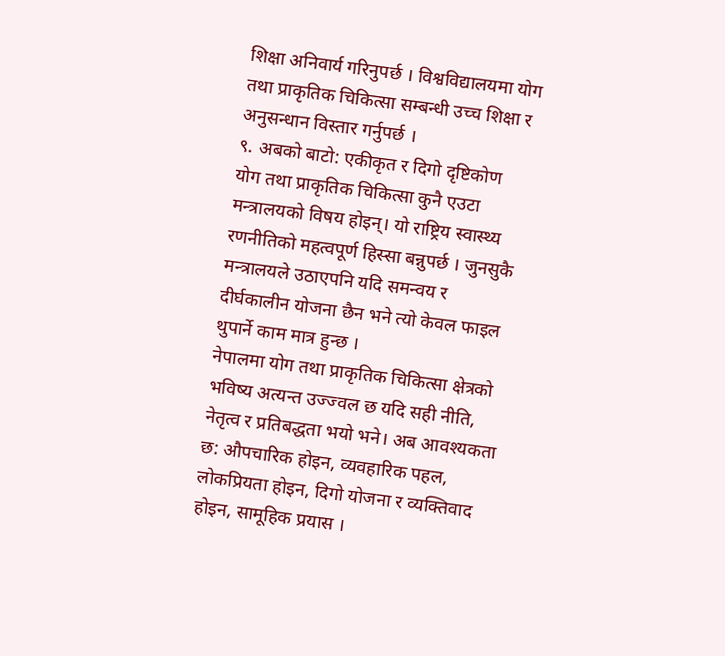शिक्षा अनिवार्य गरिनुपर्छ । विश्वविद्यालयमा योग तथा प्राकृतिक चिकित्सा सम्बन्धी उच्च शिक्षा र अनुसन्धान विस्तार गर्नुपर्छ ।
९. अबको बाटो: एकीकृत र दिगो दृष्टिकोण
योग तथा प्राकृतिक चिकित्सा कुनै एउटा मन्त्रालयको विषय होइन्। यो राष्ट्रिय स्वास्थ्य रणनीतिको महत्वपूर्ण हिस्सा बन्नुपर्छ । जुनसुकै मन्त्रालयले उठाएपनि यदि समन्वय र दीर्घकालीन योजना छैन भने त्यो केवल फाइल थुपार्ने काम मात्र हुन्छ ।
नेपालमा योग तथा प्राकृतिक चिकित्सा क्षेत्रको भविष्य अत्यन्त उज्ज्वल छ यदि सही नीति, नेतृत्व र प्रतिबद्धता भयो भने। अब आवश्यकता छ: औपचारिक होइन, व्यवहारिक पहल, लोकप्रियता होइन, दिगो योजना र व्यक्तिवाद होइन, सामूहिक प्रयास ।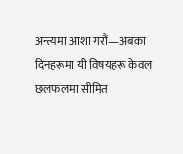अन्त्यमा आशा गरौं—अबका दिनहरूमा यी विषयहरू केवल छलफलमा सीमित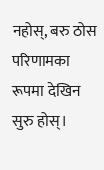नहोस्, बरु ठोस परिणामका रूपमा देखिन सुरु होस्।